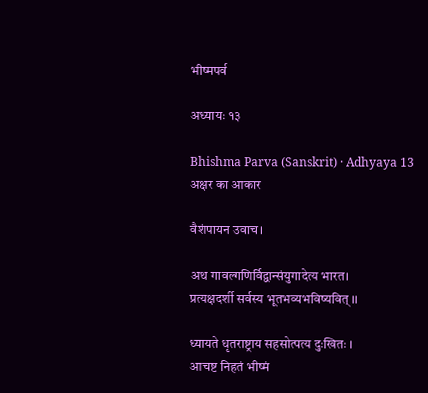भीष्मपर्व

अध्यायः १३

Bhishma Parva (Sanskrit) · Adhyaya 13
अक्षर का आकार

वैशंपायन उवाच।

अथ गावल्गणिर्विद्वान्संयुगादेत्य भारत।
प्रत्यक्षदर्शी सर्वस्य भूतभव्यभविष्यवित् ।।

ध्यायते धृतराष्ट्राय सहसोत्पत्य दुःखितः ।
आचष्ट निहतं भीष्मं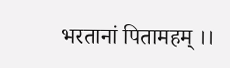भरतानां पितामहम् ।।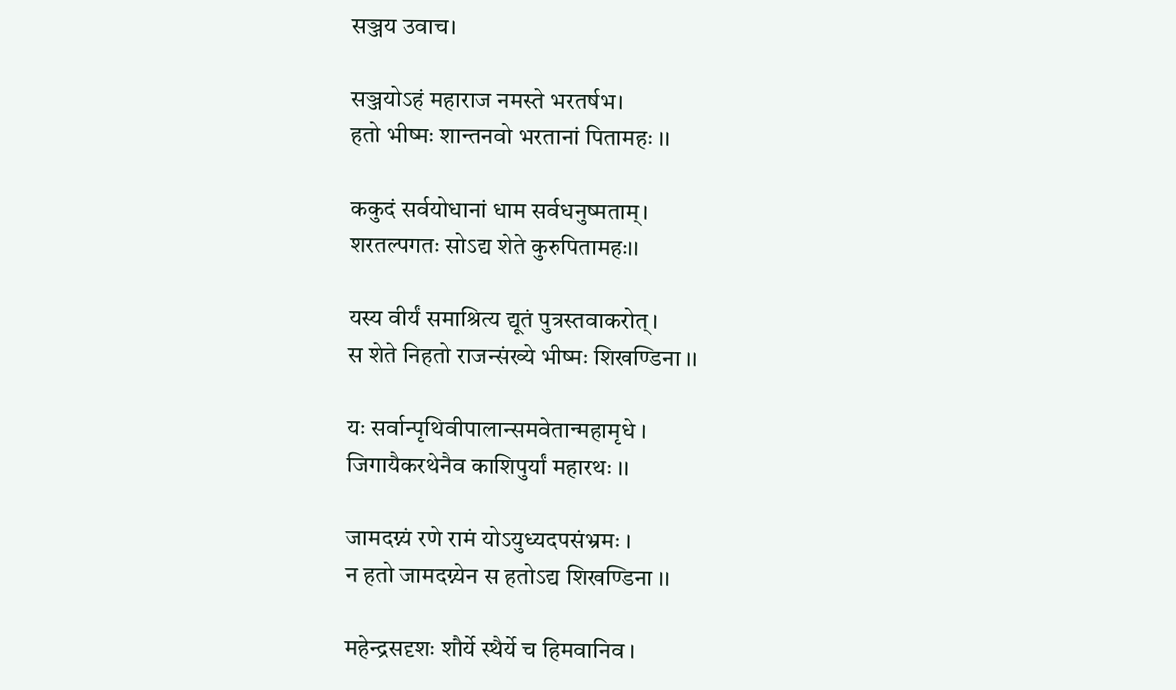सञ्जय उवाच।

सञ्जयोऽहं महाराज नमस्ते भरतर्षभ।
हतो भीष्मः शान्तनवो भरतानां पितामहः ।।

ककुदं सर्वयोधानां धाम सर्वधनुष्मताम्।
शरतल्पगतः सोऽद्य शेते कुरुपितामहः।।

यस्य वीर्यं समाश्रित्य द्यूतं पुत्रस्तवाकरोत्।
स शेते निहतो राजन्संख्ये भीष्मः शिखण्डिना ।।

यः सर्वान्पृथिवीपालान्समवेतान्महामृधे ।
जिगायैकरथेनैव काशिपुर्यां महारथः ।।

जामदग्न्यं रणे रामं योऽयुध्यदपसंभ्रमः ।
न हतो जामदग्न्येन स हतोऽद्य शिखण्डिना ।।

महेन्द्रसदृशः शौर्ये स्थैर्ये च हिमवानिव ।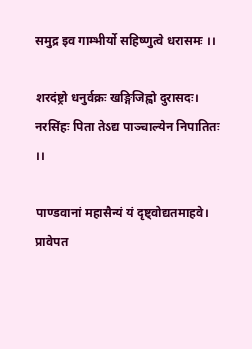समुद्र इव गाम्भीर्यो सहिष्णुत्वे धरासमः ।।

शरदंष्ट्रो धनुर्वक्रः खङ्गिजिह्वो दुरासदः।
नरसिंहः पिता तेऽद्य पाञ्चाल्येन निपातितः ।।

पाण्डवानां महासैन्यं यं दृष्ट्वोद्यतमाहवे।
प्रावेपत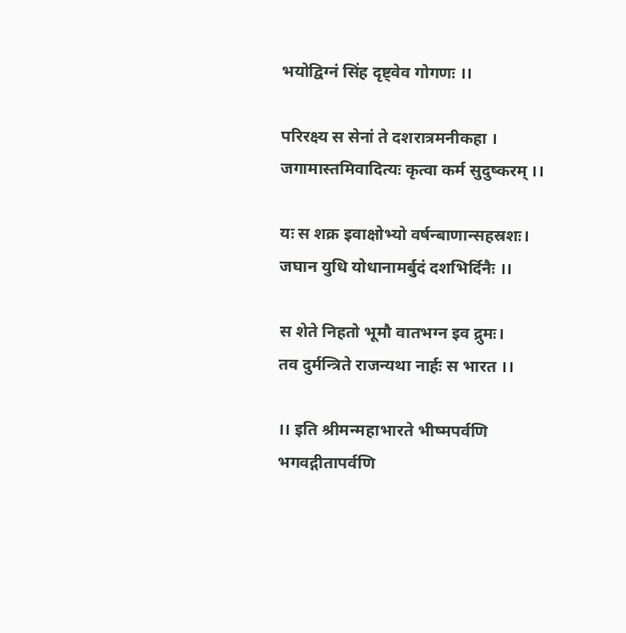भयोद्विग्नं सिंह दृष्ट्वेव गोगणः ।।

परिरक्ष्य स सेनां ते दशरात्रमनीकहा ।
जगामास्तमिवादित्यः कृत्वा कर्म सुदुष्करम् ।।

यः स शक्र इवाक्षोभ्यो वर्षन्बाणान्सहस्रशः।
जघान युधि योधानामर्बुदं दशभिर्दिनैः ।।

स शेते निहतो भूमौ वातभग्न इव द्रुमः।
तव दुर्मन्त्रिते राजन्यथा नार्हः स भारत ।।

।। इति श्रीमन्महाभारते भीष्मपर्वणि
भगवद्गीतापर्वणि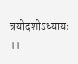त्रयोदशोऽध्यायः ।।